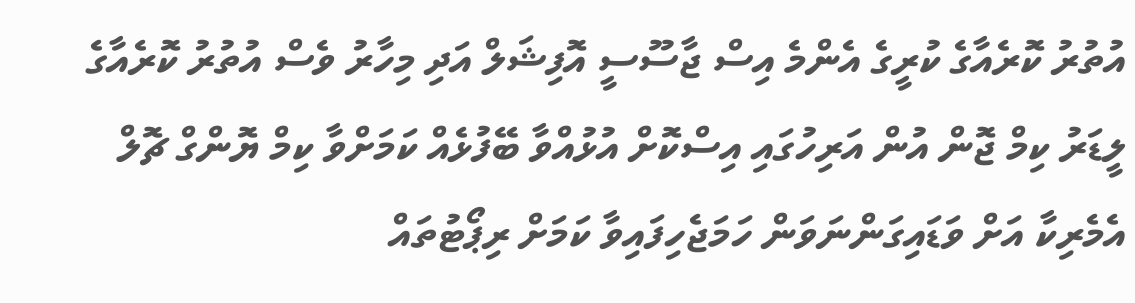އުތުރު ކޮރެއާގެ ކުރީގެ އެންމެ އިސް ޖާސޫސީ އޮފިޝަލް އަދި މިހާރު ވެސް އުތުރު ކޮރެއާގެ ލީޑަރު ކިމް ޖޮން އުން އަރިހުގައި އިސްކޮށް އުޅުއްވާ ބޭފުޅެއް ކަމަށްވާ ކިމް ޔޮންގް ޗޮލް އެމެރިކާ އަށް ވަޑައިގަންނަވަން ހަމަޖެހިފައިވާ ކަމަށް ރިޕޯޓުތައް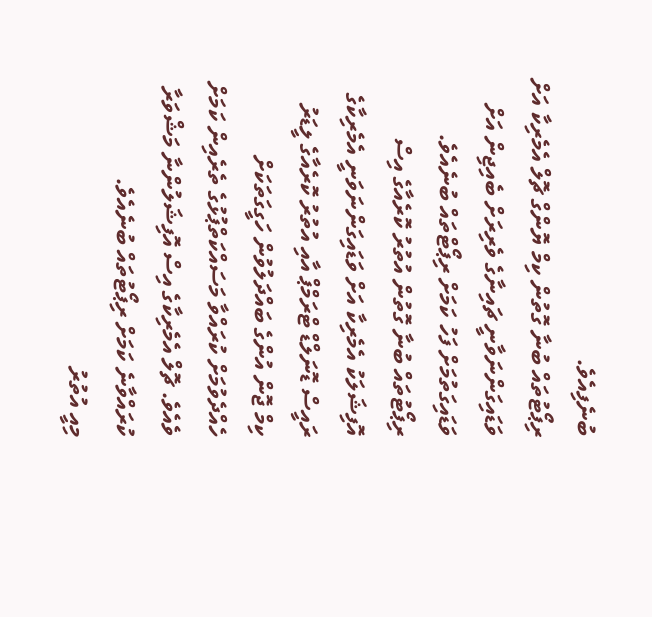ބުނެފިއެވެ.
ރިޕޯޓުތައް ބުނާ ގޮތުން ކިމް ޔޮންގް ޗޮލް އެމެރިކާ އަށް ވަޑައިގަންނަވާނީ ޗައިނާގެ ވެރިރަށް ބެއިޖިން އަށް ވަޑައިގަތުމަށް ފަހު ކަމަށް ރިޕޯޓްތައް ބުނެއެވެ. ރިޕޯޓުތައް ބުނާ ގޮތުން އުތުރު ކޮރެއާގެ އިސް އޮފިޝަލަކު އެމެރިކާ އަށް ވަޑައިގަންނަވަނީ އެމެރިކާގެ ރައީސް ޑޮނަލްޑް ޓްރަމްޕް އާއި އުތުރު ކޮރެއާގެ ލީޑަރު ކިމް ޖޮން އުންގެ ބައްދަލުވުން ހަގީގަތަކަށް ހެއްދެވުމަށް ކުރައްވާ މަސައްކަތްޕުޅުގެ ތެރެއިން ކަމަށް ވެއެވެ. ޗޮލް އެމެރިކާގެ އިސް އޮފިޝަލުންނާ މަޝްވަރާ ކުރައްވާނެ ކަމަށް ރިޕޯޓުތައް ބުނެއެވެ.
މިއީ އުތުރު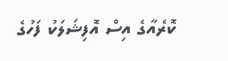ކޮރެއާގެ އިސް އޮފިޝަލަކު ފަހުގެ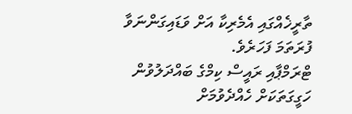ތާރީޚެއްގައި އެމެރިކާ އަށް ވަޑައިގަންނަވާ ފުރަތަމަ ފަހަރެވެ.
ޓްރަމްޕާއި ރައީސް ކިމްގެ ބައްދަލުވުން ހަގީގަތަކަށް ހެއްދެވުމަށް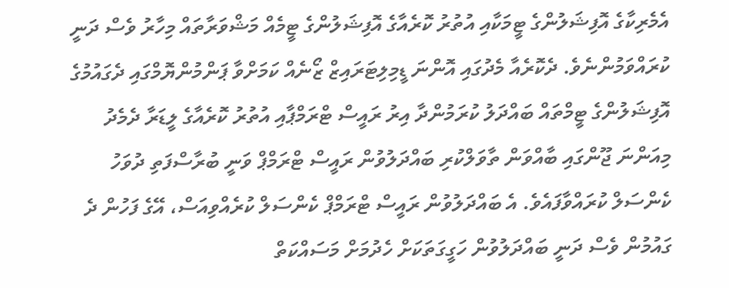އެމެރިކާގެ އޮފިޝަލުންގެ ޓީމަކާއި އުތުރު ކޮރެއާގެ އޮފިޝަލުންގެ ޓީމެއް މަޝްވަރާތައް މިހާރު ވެސް ދަނީ ކުރައްވަމުންނެވެ. ދެކޮރެއާ މެދުގައި އޮންނަ ޑީމިލިޓަރައިޒް ޒޯނެއް ކަމަށްވާ ޕަންމުންޔޮމްގައި ދެގައުމުގެ އޮފިޝަލުންގެ ޓީމްތައް ބައްދަލު ކުރަމުންދާ އިރު ރައީސް ޓްރަމްޕާއި އުތުރު ކޮރެއާގެ ލީޑަރާ ދެމެދު މިއަންނަ ޖޫންގައި ބާއްވަން ތާވަލްކުރި ބައްދަލުވުން ރައީސް ޓްރަމްޕް ވަނީ ބުރާސްފަތި ދުވަހު ކެންސަލް ކުރައްވާފައެވެ. އެ ބައްދަލުވުން ރައީސް ޓްރަމްޕް ކެންސަލް ކުރެއްވިއަސް، އޭގެ ފަހުން ދެ ގައުމުން ވެސް ދަނީ ބައްދަލުވުން ހަގީގަތަކަށް ހެދުމަށް މަސައްކަތް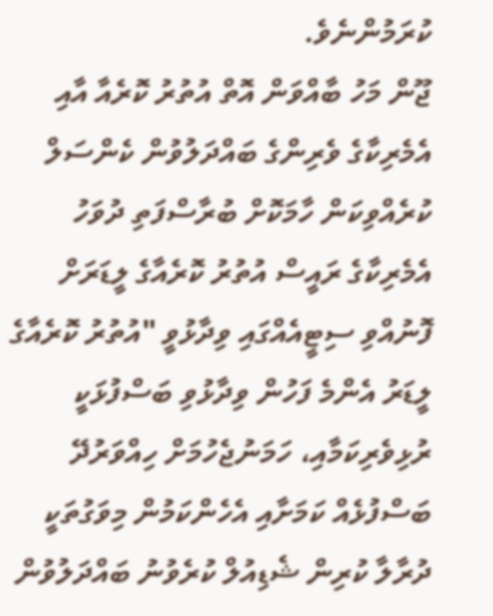ކުރަމުންނެވެ.
ޖޫން މަހު ބާއްވަން އޮތް އުތުރު ކޮރެއާ އާއި އެމެރިކާގެ ވެރިންގެ ބައްދަލުވުން ކެންސަލް ކުރެއްވިކަން ހާމަކޮށް ބުރާސްފަތި ދުވަހު އެމެރިކާގެ ރައީސް އުތުރު ކޮރެއާގެ ލީޑަރަށް ފޮނުއްވި ސިޓީއެއްގައި ވިދާޅުވީ "އުތުރު ކޮރެއާގެ ލީޑަރު އެންމެ ފަހުން ވިދާޅުވި ބަސްފުޅަކީ ރުޅިވެރިކަމާއި، ހަމަނުޖެހުމަށް ހިއްވަރުދޭ ބަސްފުޅެއް ކަމަށާއި އެހެންކަމުން މިވަގުތަކީ ދުރާލާ ކުރިން ޝެޑިއުލް ކުރެވުނު ބައްދަލުވުން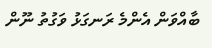ބާއްވަން އެންމެ ރަނގަޅު ވަގުތު ނޫން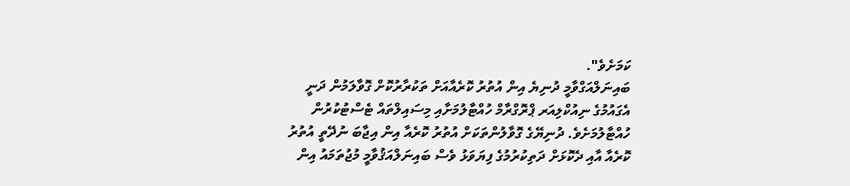ކަމަށެވެ".
ބައިނަލްއަގްވާމީ ދުނިޔެ އިން އުތުރު ކޮރެއާއަށް ތަކުރާރުކޮށް ގޮވާލަމުން ދަނީ އެގައުމުގެ ނިއުކްލިއަރ ޕްރޮގްރާމް ހުއްޓާލުމަށާއި މިސައިލްތައް ޓެސްޓުކުރުން ހުއްޓާލުމަށެވެ. ދުނިޔޭގެ ގޮވާލުންތަކަށް އުތުރު ކޮރެއާ އިން އިޖާބަ ނުދޭތީ އުތުރު ކޮރެއާ އާއި ދެކޮޅަށް ދަތިކުރުމުގެ ފިޔަވަޅު ވެސް ބައިނަލްއަޤުވާމީ މުޖުތަމައު އިން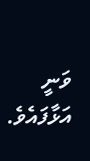ވަނީ އަޅާފައެވެ.